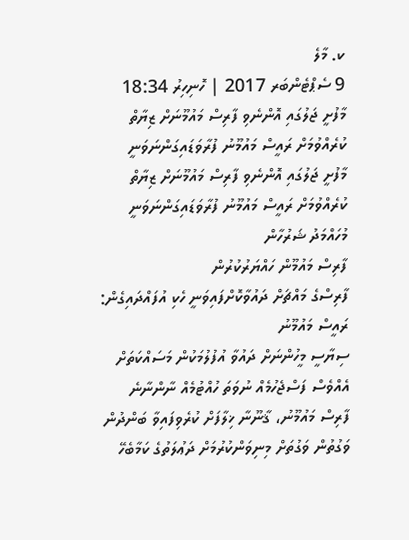ކ. މާލެ
9 ސެޕްޓެންބަރ 2017 | ހޮނިހިރު 18:34
މާފުށީ ޖަލުގައި އޮންނެވި ފާރިސް މައުމޫނަށް ޒިޔާތް ކުރެއްވުމަށް ރައީސް މައުމޫނު ފުރާވަޑައިގަންނަވަނީ
މާފުށީ ޖަލުގައި އޮންނެވި ފާރިސް މައުމޫނަށް ޒިޔާތް ކުރެއްވުމަށް ރައީސް މައުމޫނު ފުރާވަޑައިގަންނަވަނީ
މުހައްމަދު ޝަރުހާން
ފާރިސް މައުމޫން ހައްޔަރުކުރުން
ފާރިސްގެ މައްޗަށް ދައުވާކޮށްފައިވަނީ ހެކި އުފައްދައިގެން: ރައީސް މައުމޫނު
ސިޔާސީ މީހުންނަށް ދައުވާ އުފުލުމަކުން މަސައްކަތަށް އެއްވެސް ފަސްޖެހުމެއް ނުވަތަ ހުއްޓުމެއް ނާންނާނެ
ފާރިސް މައުމޫނު، ޤާނޫނާ ޚިލާފަށް ކުރެވިފައިވާ ބަންދުން ވަގުތުން ވަގުތަށް މިނިވަންކުރުމަށް ދަޢުލަތުގެ ކަމާބެހޭ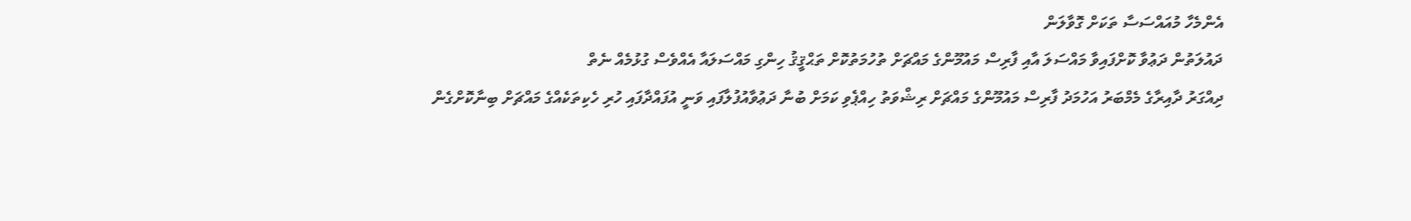އެންމެހާ މުއައްސަސާ ތަކަށް ގޮވާލަން
ދައުލަތުން ދަޢުވާ ކޮށްފައިވާ މައްސަލަ އާއި ފާރިސް މައުމޫންގެ މައްޗަށް ތުހުމަތުކޮށް ތަޙްޤީޤު ހިންގި މައްސަލައާ އެއްވެސް ގުޅުމެއް ނެތް
ދިއްގަރު ދާއިރާގެ މެމްބަރު އަހުމަދު ފާރިސް މައުމޫންގެ މައްޗަށް ރިޝްވަތު ހިއްޕެވި ކަމަށް ބުނާ ދަޢުވާއުފުލާފައި ވަނީ އުފައްދާފައި ހުރި ހެކިތަކެއްގެ މައްޗަށް ބިނާކޮށްގެން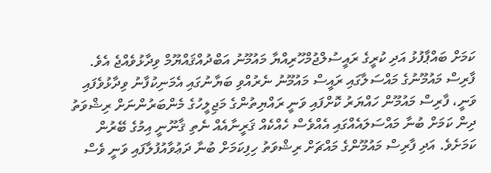ކަމަށް ބައްޕާފުޅު އަދި ކުރީގެ ރައީސުލްޖުމްހޫރިއްޔާ މައުމޫނު އަބްދުއްޤައްޔޫމް ވިދާޅުވެއްޖެ އެވެ.
ފާރިސް މައުމޫނުގެ މައްސަލާގައި ރައީސް މައުމޫނު ނެރުއްވި ބަޔާނުގައި އެމަނިކުފާނު ވިދާޅުވެފައި ވަނީ، ފާރިސް މައުމޫން ހައްޔަރު ކޮށްފައި ވަނީ ރައްޔިތުންގެ މަޖިލީހުގެ މެންބަރުންނަށް ރިޝްވަތު ދިން ކަމަށް ބުނާ މައްސަލައެއްގައި އެއްވެސް ހެއްކެއް ޤަރީނާއެއް ނެތި ޤާނޫނީ އިމުގެ ބޭރުން ކަމަށެވެ. އަދި ފާރިސް މައުމޫންގެ މައްޗަށް ރިޝްވަތު ހިފިކަމަށް ބުނާ ދަޢުވާއުފުލާފައި ވަނީ ވެސް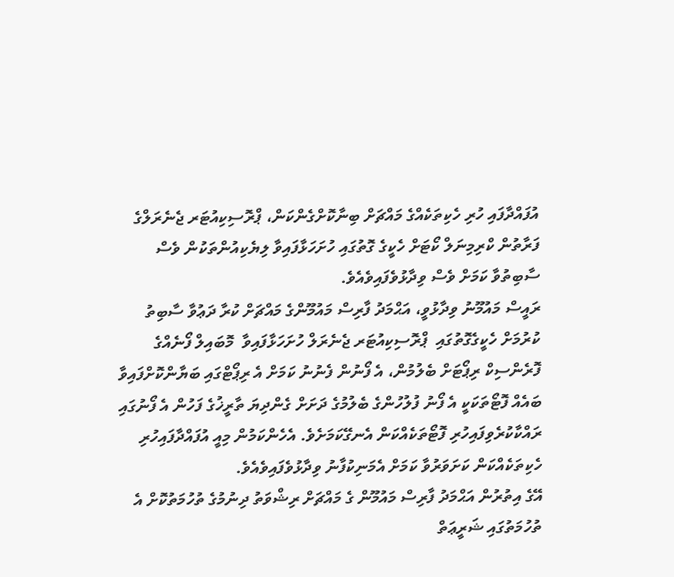އުފައްދާފައި ހުރި ހެކިތަކެއްގެ މައްޗަށް ބިނާކޮށްގެންކަން، ޕްރޮސިކިއުޓަރ ޖެނެރަލްގެ ފަރާތުން ކްރިމިނަލް ކޯޓަށް ހެކީގެ ގޮތުގައި ހުށަހަޅާފައިވާ ލިޔެކިއުންތަކުން ވެސް ސާބިތުވާ ކަމަށް ވެސް ވިދާޅުވެފައިވެއެވެ.
ރައީސް މައުމޫނު ވިދާޅުވީ، އަޙްމަދު ފާރިސް މައުމޫންގެ މައްޗަށް ކުރާ ދަޢުވާ ސާބިތު ކުރުމަށް ހެކީގެގޮތުގައި  ޕްރޮސިކިއުޓަރ ޖެނެރަލް ހުށަހަޅާފައިވާ  މޮބައިލް ފޯނެއްގެ ފޮރެންސިކް ރިޕޯޓަށް ބެލުމުން، އެ ފޯނުން ފެނުނު ކަމަށް އެ ރިޕޯޓްގައި ބަޔާންކޮށްފައިވާ ބައެއް ފޮޓޯތަކަކީ އެ ފޯނު ފުލުހުންގެ ބެލުމުގެ ދަށަށް ގެންދިޔަ ތާރީޚުގެ ފަހުން އެ ފޯނުގައި ރައްކާކުރެވިފައިހުރި ފޮޓޯތަކެއްކަން އެނގޭކަމަށެވެ. އެހެންކަމުން މިއީ އުފައްދާފައިހުރި ހެކިތަކެއްކަން ކަށަވަރުވާ ކަމަށް އެމަނިކުފާނު ވިދާޅުވެފައިވެއެވެ.
އޭގެ އިތުރުން އަޙްމަދު ފާރިސް މައުމޫން ގެ މައްޗަށް ރިޝްވަތު ދިނުމުގެ ތުހުމަތުކޮށް އެ ތުހުމަތުގައި ޝަރީޢަތް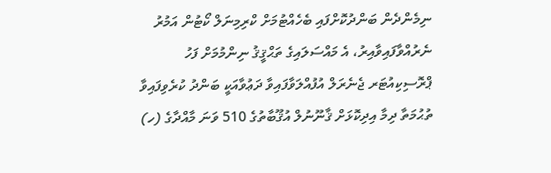ނިމެންދެން ބަންދުކޮށްފައި ބެހެއްޓުމަށް ކްރިމިނަލް ކޯޓުން އަމުރު ނެރުއްވާފައިވާއިރު، އެ މައްސަލައިގެ ތަޙްޤީޤު ނިންމުމަށް ފަހު ޕްރޮސިކިއުޓަރ ޖެނެރަލް އުފުއްލަވާފައިވާ ދަޢުވާއަކީ ބަންދު ކުރެވިފައިވާ ތުޙުމަތާ ދިމާ އިދިކޮޅަށް ޤާނޫނުލް އުޤޫބާތުގެ 510 ވަނަ މާއްދާގެ (ހ)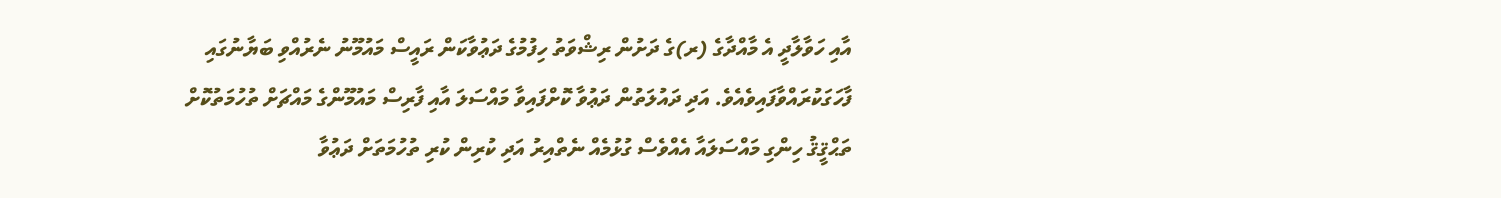އާއި ހަވާލާދީ އެ މާއްދާގެ (ރ)ގެ ދަށުން ރިޝްވަތު ހިފުމުގެ ދަޢުވާކަން ރައީސް މައުމޫނު ނެރުއްވި ބަޔާނުގައި ފާހަގަކުރައްވާފައިވެއެވެ. އަދި ދައުލަތުން ދަޢުވާ ކޮށްފައިވާ މައްސަލަ އާއި ފާރިސް މައުމޫންގެ މައްޗަށް ތުހުމަތުކޮށް ތަޙްޤީޤު ހިންގި މައްސަލައާ އެއްވެސް ގުޅުމެއް ނެތްއިރު އަދި ކުރިން ކުރި ތުހުމަތަށް ދަޢުވާ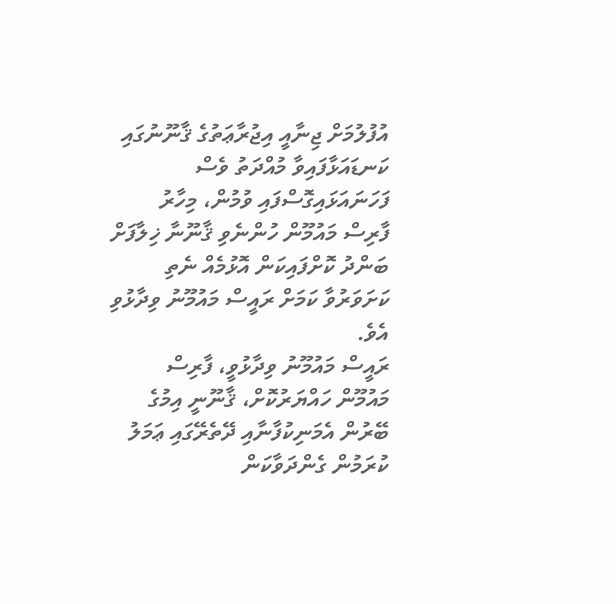އުފުލުމަށް ޖިނާއީ އިޖުރާޢަތުގެ ޤާނޫނުގައި ކަނޑައަޅާފައިވާ މުއްދަތު ވެސް ފަހަނައަޅައިގޮސްފައި ވުމުން، މިހާރު ފާރިސް މައުމޫން ހުންނެވި ޤާނޫނާ ޚިލާފަށް ބަންދު ކޮށްފައިކަން އޮޅުމެއް ނެތި ކަށަވަރުވާ ކަމަށް ރައީސް މައުމޫނު ވިދާޅުވި އެވެ.
ރައީސް މައުމޫނު ވިދާޅުވީ، ފާރިސް މައުމޫން ހައްޔަރުކޮށް، ޤާނޫނީ އިމުގެ ބޭރުން އެމަނިކުފާނާއި ދޭތެރޭގައި ޢަމަލު ކުރަމުން ގެންދަވާކަން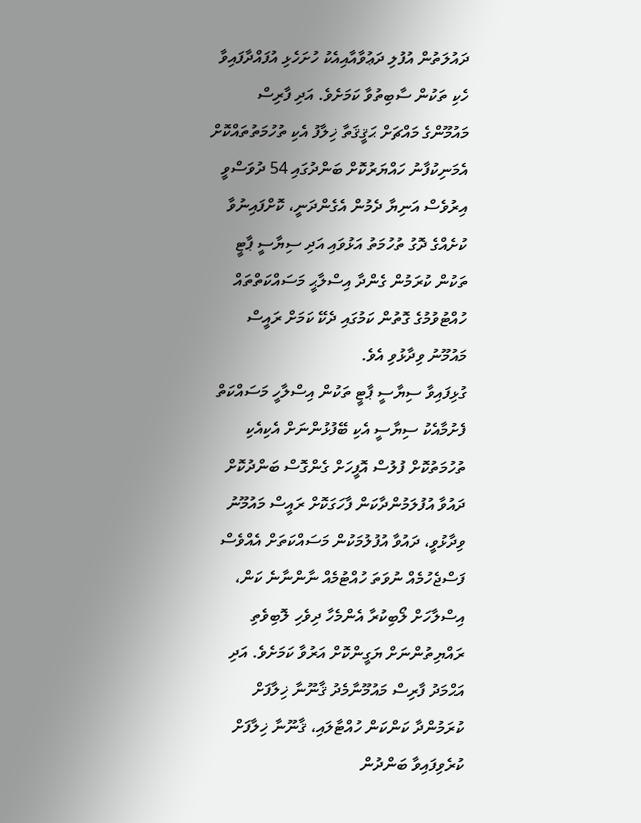ދައުލަތުން އުފުލި ދަޢުވާއާއިއެކު ހުށަހެޅި އުފައްދާފައިވާ ހެކި ތަކުން ސާބިތުވާ ކަމަށެވެ. އަދި ފާރިސް މައުމޫންގެ މައްޗަށް ޙަޤީޤަތާ ޚިލާފު އެކި ތުހުމަތުތައްކޮށް އެމަނިކުފާނު ހައްޔަރުކޮށް ބަންދުގައި 54 ދުވަސްވީ އިރުވެސް އަނިޔާ ދެމުން އެގެންދަނީ، ކޮށްފައިނުވާ ކުށެއްގެ ދޮގު ތުހުމަތު އަޅުވައި އަދި ސިޔާސީ ޕާޓީ ތަކުން ކުރަމުން ގެންދާ އިސްލާޙީ މަސައްކަތްތައް ހުއްޓުވުމުގެ ގޮތުން ކަމުގައި ދެކޭ ކަމަށް ރައީސް މައުމޫނު ވިދާޅުވި އެވެ.
ގުޅިފައިވާ ސިޔާސީ ޕާޓީ ތަކުން އިސްލާހީ މަސައްކަތް ފެށުމާއެކު ސިޔާސީ އެކި ބޭފުޅުންނަށް އެކިއެކި ތުހުމަތުކޮށް ފުލުސް އޮފީހަށް ގެންގޮސް ބަންދުކޮށް ދައުވާ އުފުލަމުންދާކަން ފާހަގަކޮށް ރައީސް މައުމޫނު ވިދާޅުވީ، ދައުވާ އުފުލުމަކުން މަސައްކަތަށް އެއްވެސް ފަސްޖެހުމެއް ނުވަތަ ހުއްޓުމެއް ނާންނާނެ ކަން، އިސްލާހަށް ލޯބިކުރާ އެންމެހާ ދިވެހި ލޮބިވެތި ރައްޔިތުންނަށް ޔަގީންކޮށް އަރުވާ ކަމަށެވެ. އަދި އަޙްމަދު ފާރިސް މައުމޫނާމެދު ޤާނޫނާ ޚިލާފަށް ކުރަމުންދާ ކަންކަން ހުއްޓާލައި، ޤާނޫނާ ޚިލާފަށް ކުރެވިފައިވާ ބަންދުން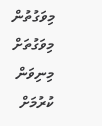މިވަގުތުން މިވަގުތަށް މިނިވަން ކުރުމަށް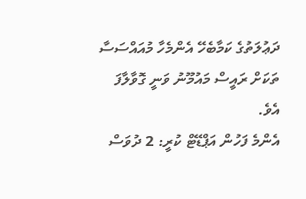ދަޢުލަތުގެ ކަމާބެހޭ އެންމެހާ މުއައްސަސާ ތަކަށް ރައީސް މައުމޫނު ވަނީ ގޮވާލާފަ އެވެ.
އެންމެ ފަހުން އަޕްޑޭޓް ކުރީ: 2 ދުވަސް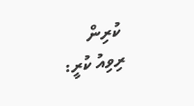ކުރިން
ރިވިއު ކުރީ: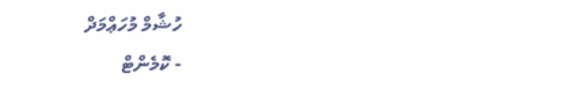ހުޝާމް މުހަޢްމަދް
- ކޮމެންޓް